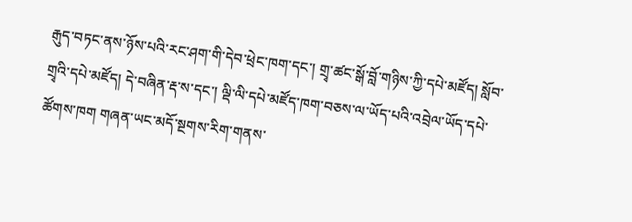རྒུད་བཏང་ནས་ཉོས་པའི་རང་ཤག་གི་དེབ་ཕྲེང་ཁག་དང་། གྲྭ་ཚང་སྒོ་བློ་གཉིས་ཀྱི་དཔེ་མཛོད། སློབ་གྲྭའི་དཔེ་མཛོད། དེ་བཞིན་རྡ་ས་དང་། ལྡི་ལི་དཔེ་མཛོད་ཁག་བཅས་ལ་ཡོད་པའི་འབྲེལ་ཡོད་དཔེ་ཚོགས་ཁག གཞན་ཡང་མདོ་སྔགས་རིག་གནས་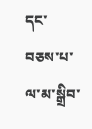དང་བཅས་པ་ལ་མ་སྒྲིབ་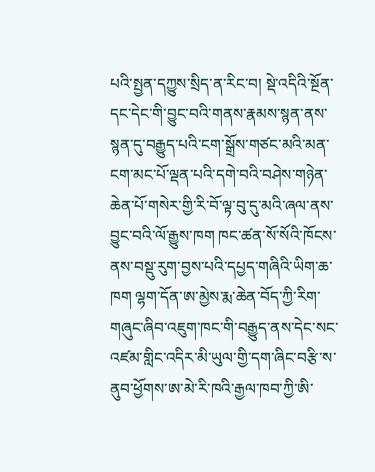པའི་སྤྱན་དཀྱུས་སྲིད་ན་རིང་བ། སྡེ་འདིའི་སྔོན་དང་དེང་གི་བྱུང་བའི་གནས་རྣམས་སྙན་ནས་སྙན་དུ་བརྒྱུད་པའི་ངག་སྒྲོས་གཙང་མའི་མན་ངག་མང་པོ་ལྡན་པའི་དགེ་བའི་བཤེས་གཉེན་ཆེན་པོ་གསེར་གྱི་རི་བོ་ལྟ་བུ་དུ་མའི་ཞལ་ནས་བྱུང་བའི་ལོ་རྒྱུས་ཁག ཁང་ཚན་སོ་སོའི་ཁོངས་ནས་བསྡུ་རུག་བྱས་པའི་དཔྱད་གཞིའི་ཡིག་ཆ་ཁག ལྷག་དོན་ཨ་མྱེས་རྨ་ཆེན་བོད་ཀྱི་རིག་གཞུང་ཞིབ་འཇུག་ཁང་གི་བརྒྱུད་ནས་དེང་སང་འཛམ་གླིང་འདིར་མི་ཡུལ་གྱི་དག་ཞིང་བརྩི་ས་ནུབ་ཕྱོགས་ཨ་མེ་རི་ཁའི་རྒྱལ་ཁབ་ཀྱི་ཨི་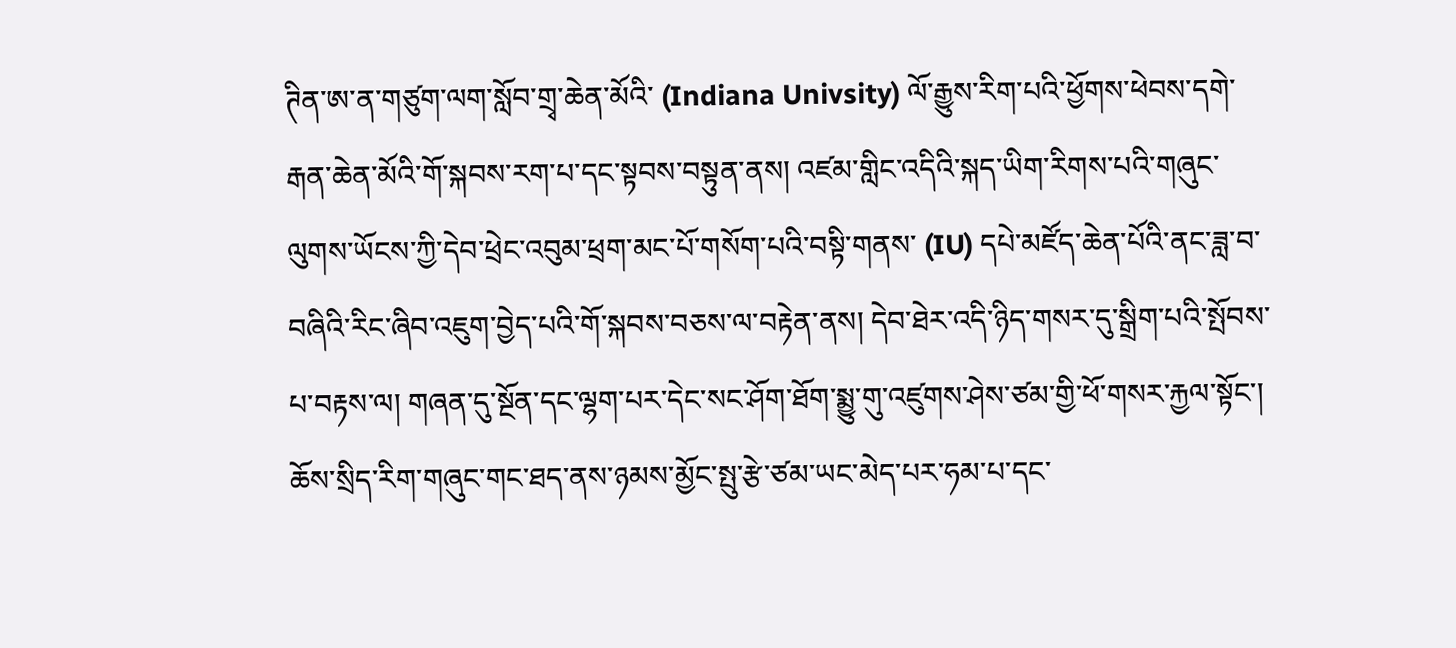ཊིན་ཨ་ན་གཙུག་ལག་སློབ་གྲྭ་ཆེན་མོའི་ (Indiana Univsity) ལོ་རྒྱུས་རིག་པའི་ཕྱོགས་ཕེབས་དགེ་རྒན་ཆེན་མོའི་གོ་སྐབས་རག་པ་དང་སྟབས་བསྟུན་ནས། འཛམ་གླིང་འདིའི་སྐད་ཡིག་རིགས་པའི་གཞུང་ལུགས་ཡོངས་ཀྱི་དེབ་ཕྲེང་འབུམ་ཕྲག་མང་པོ་གསོག་པའི་བསྟི་གནས་ (IU) དཔེ་མཛོད་ཆེན་པོའི་ནང་ཟླ་བ་བཞིའི་རིང་ཞིབ་འཇུག་བྱེད་པའི་གོ་སྐབས་བཅས་ལ་བརྟེན་ནས། དེབ་ཐེར་འདི་ཉིད་གསར་དུ་སྒྲིག་པའི་སྤོབས་པ་བརྟས་ལ། གཞན་དུ་སྔོན་དང་ལྷག་པར་དེང་སང་ཤོག་ཐོག་སྨྱུ་གུ་འཛུགས་ཤེས་ཙམ་གྱི་ཕོ་གསར་རྐྱལ་སྟོང་། ཆོས་སྲིད་རིག་གཞུང་གང་ཐད་ནས་ཉམས་མྱོང་སྤུ་རྩེ་ཙམ་ཡང་མེད་པར་ཧམ་པ་དང་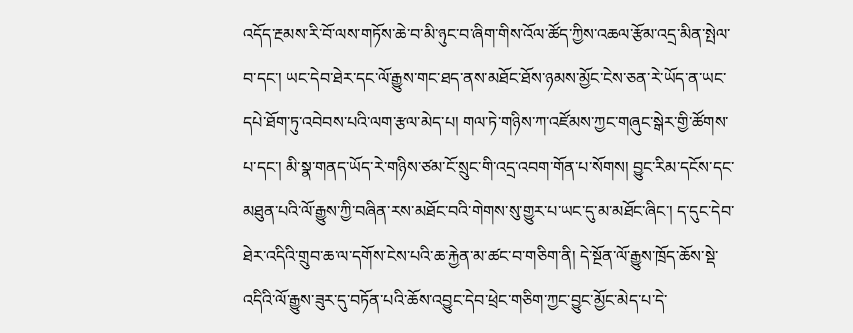འདོད་རྔམས་རི་བོ་ལས་གཏོས་ཆེ་བ་མི་ཉུང་བ་ཞིག་གིས་འོལ་ཚོད་ཀྱིས་འཆལ་རྩོམ་འདྲ་མིན་སྤེལ་བ་དང་། ཡང་དེབ་ཐེར་དང་ལོ་རྒྱུས་གང་ཐད་ནས་མཐོང་ཐོས་ཉམས་མྱོང་ངེས་ཅན་རེ་ཡོད་ན་ཡང་དཔེ་ཐོག་ཏུ་འབེབས་པའི་ལག་རྩལ་མེད་པ། གལ་ཏེ་གཉིས་ཀ་འཛོམས་ཀྱང་གཞུང་སྒེར་གྱི་ཚོགས་པ་དང་། མི་སྣ་གནད་ཡོད་རེ་གཉིས་ཙམ་ངོ་སྲུང་གི་འདྲ་འབག་གོན་པ་སོགས། བྱུང་རིམ་དངོས་དང་མཐུན་པའི་ལོ་རྒྱུས་ཀྱི་བཞིན་རས་མཐོང་བའི་གེགས་སུ་གྱུར་པ་ཡང་དུ་མ་མཐོང་ཞིང་། ད་དུང་དེབ་ཐེར་འདིའི་གྲུབ་ཆ་ལ་དགོས་ངེས་པའི་ཆ་རྐྱེན་མ་ཚང་བ་གཅིག་ནི། དེ་སྔོན་ལོ་རྒྱུས་ཁྲོད་ཆོས་སྡེ་འདིའི་ལོ་རྒྱུས་ཟུར་དུ་བཏོན་པའི་ཆོས་འབྱུང་དེབ་ཕྲེང་གཅིག་ཀྱང་བྱུང་མྱོང་མེད་པ་དེ་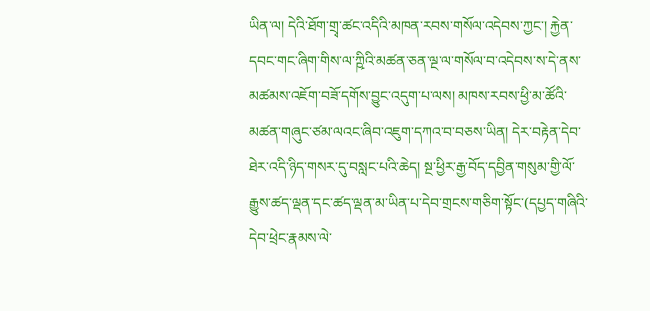ཡིན་ལ། དེའི་ཐོག་གྲྭ་ཚང་འདིའི་མཁན་རབས་གསོལ་འདེབས་ཀྱང་། རྐྱེན་དབང་གང་ཞིག་གིས་ལ་ཀྵིའི་མཚན་ཅན་ལྔ་ལ་གསོལ་བ་འདེབས་ས་དེ་ནས་མཚམས་འཇོག་བཟོ་དགོས་བྱུང་འདུག་པ་ལས། མཁས་རབས་ཕྱི་མ་ཚོའི་མཚན་གཞུང་ཙམ་ལའང་ཞིབ་འཇུག་དཀའ་བ་བཅས་ཡིན། དེར་བརྟེན་དེབ་ཐེར་འདི་ཉིད་གསར་དུ་བསླང་པའི་ཆེད། སྔ་ཕྱིར་རྒྱ་བོད་དབྱིན་གསུམ་གྱི་ལོ་རྒྱུས་ཚད་ལྡན་དང་ཚད་ལྡན་མ་ཡིན་པ་དེབ་གྲངས་གཅིག་སྟོང་(དཔྱད་གཞིའི་དེབ་ཕྲེང་རྣམས་ལེ་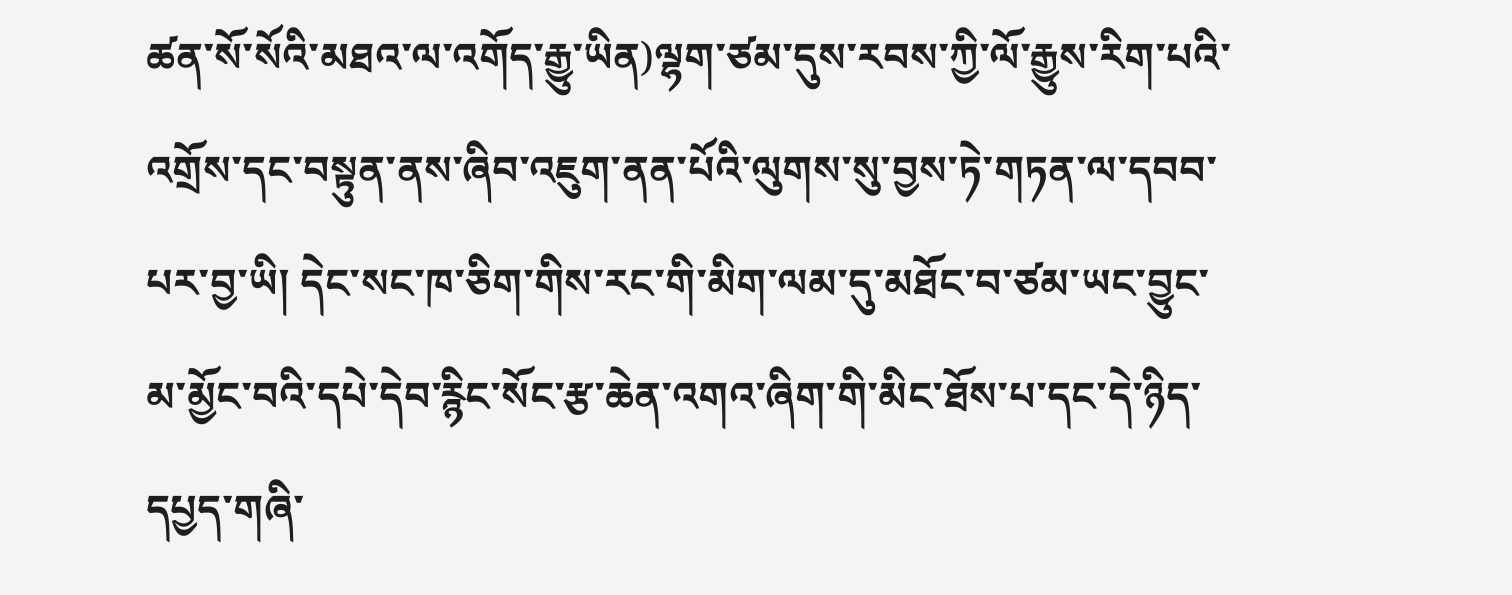ཚན་སོ་སོའི་མཐའ་ལ་འགོད་རྒྱུ་ཡིན)ལྷག་ཙམ་དུས་རབས་ཀྱི་ལོ་རྒྱུས་རིག་པའི་འགྲོས་དང་བསྟུན་ནས་ཞིབ་འཇུག་ནན་པོའི་ལུགས་སུ་བྱས་ཏེ་གཏན་ལ་དབབ་པར་བྱ་ཡི། དེང་སང་ཁ་ཅིག་གིས་རང་གི་མིག་ལམ་དུ་མཐོང་བ་ཙམ་ཡང་བྱུང་མ་མྱོང་བའི་དཔེ་དེབ་རྙིང་སོང་རྩ་ཆེན་འགའ་ཞིག་གི་མིང་ཐོས་པ་དང་དེ་ཉིད་དཔྱད་གཞི་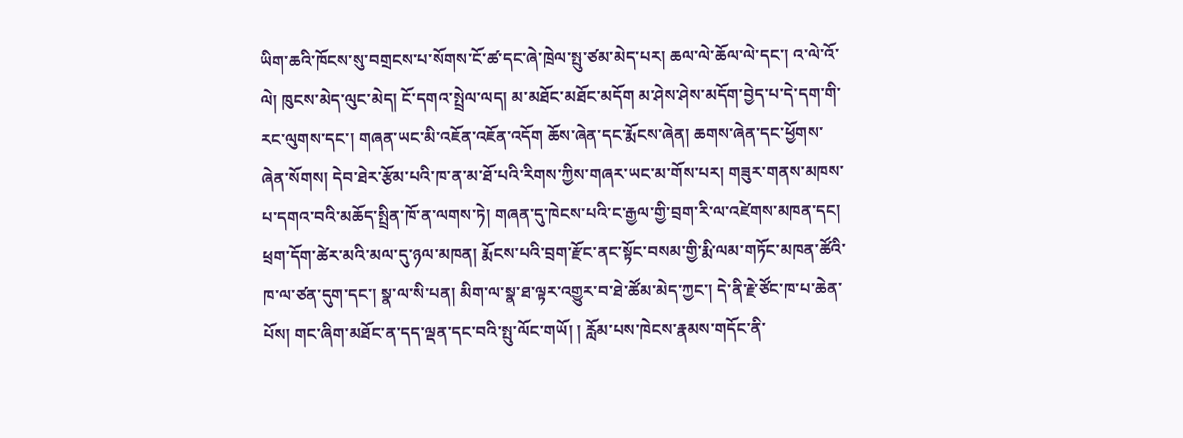ཡིག་ཆའི་ཁོངས་སུ་བགྲངས་པ་སོགས་ངོ་ཚ་དང་ཞེ་ཁྲེལ་སྤུ་ཙམ་མེད་པར། ཆལ་ལེ་ཆོལ་ལེ་དང་། འ་ལེ་འོ་ལེ། ཁུངས་མེད་ལུང་མེད། ངོ་དགའ་སྤྲེལ་ལད། མ་མཐོང་མཐོང་མདོག མ་ཤེས་ཤེས་མདོག་བྱེད་པ་དེ་དག་གི་རང་ལུགས་དང་། གཞན་ཡང་མི་འཇོན་འཇོན་འདོག ཆོས་ཞེན་དང་རྨོངས་ཞེན། ཆགས་ཞེན་དང་ཕྱོགས་ཞེན་སོགས། དེབ་ཐེར་རྩོམ་པའི་ཁ་ན་མ་ཐོ་པའི་རིགས་ཀྱིས་གཞར་ཡང་མ་གོས་པར། གཟུར་གནས་མཁས་པ་དགའ་བའི་མཆོད་སྤྲིན་ཁོ་ན་ལགས་ཏེ། གཞན་དུ་ཁེངས་པའི་ང་རྒྱལ་གྱི་བྲག་རི་ལ་འཛེགས་མཁན་དང། ཕྲག་དོག་ཚེར་མའི་མལ་དུ་ཉལ་མཁན། རྨོངས་པའི་བྲག་རྫོང་ནང་སྟོང་བསམ་གྱི་རྨི་ལམ་གཏོང་མཁན་ཚོའི་ཁ་ལ་ཙན་དུག་དང་། སྣ་ལ་སི་པན། མིག་ལ་སྣ་ཐ་ལྟར་འགྱུར་བ་ཐེ་ཚོམ་མེད་ཀྱང་། དེ་ནི་རྗེ་ཙོང་ཁ་པ་ཆེན་པོས། གང་ཞིག་མཐོང་ན་དད་ལྡན་དང་བའི་སྤུ་ལོང་གཡོ། ། རློམ་པས་ཁེངས་རྣམས་གདོང་ནི་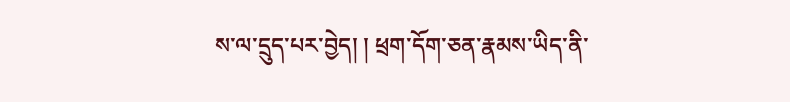ས་ལ་དྲུད་པར་བྱེད། ། ཕྲག་དོག་ཅན་རྣམས་ཡིད་ནི་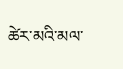ཚེར་མའི་མལ་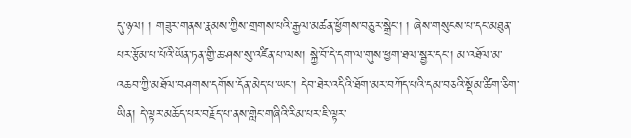དུ་ཉལ། ། གཟུར་གནས་རྣམས་ཀྱིས་གྲགས་པའི་རྒྱལ་མཚན་ཕྱོགས་བཅུར་སྒྲེང་། ། ཞེས་གསུངས་པ་དང་མཐུན་པར་རྩོམ་པ་པོའི་ཡོན་ཏན་གྱི་ཆ་ཤས་སུ་འཛིན་པ་ལས། སྐྱེ་བོ་དེ་དག་ལ་གུས་ཕྱག་ཐལ་སྦྱར་དང་། མ་འཐོལ་མ་འཆབ་ཀྱི་མཐོལ་བཤགས་དགོས་དོན་མེད་པ་ཡང་། དེབ་ཐེར་འདིའི་ཐོག་མར་བཀོད་པའི་དམ་བཅའི་སྡོམ་ཚིག་ཅིག་ཡིན། དེ་ལྟར་མཆོད་པར་བརྗོད་པ་ནས་གླེང་གཞིའི་རིམ་པར་ཇི་ལྟར་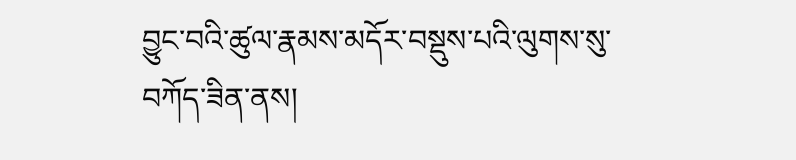བྱུང་བའི་ཚུལ་རྣམས་མདོར་བསྡུས་པའི་ལུགས་སུ་བཀོད་ཟིན་ནས།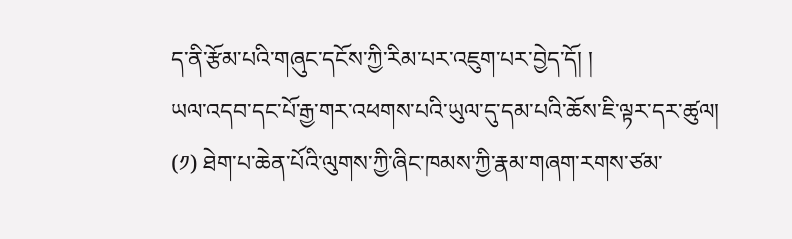ད་ནི་རྩོམ་པའི་གཞུང་དངོས་ཀྱི་རིམ་པར་འཇུག་པར་བྱེད་དོ། །
ཡལ་འདབ་དང་པོ་རྒྱ་གར་འཕགས་པའི་ཡུལ་དུ་དམ་པའི་ཆོས་ཇི་ལྟར་དར་ཚུལ།
(༡) ཐེག་པ་ཆེན་པོའི་ལུགས་ཀྱི་ཞིང་ཁམས་ཀྱི་རྣམ་གཞག་རགས་ཙམ་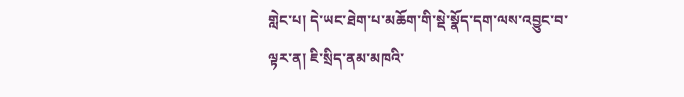གླེང་པ། དེ་ཡང་ཐེག་པ་མཆོག་གི་སྡེ་སྣོད་དག་ལས་འབྱུང་བ་ལྟར་ན། ཇི་སྲིད་ནམ་མཁའི་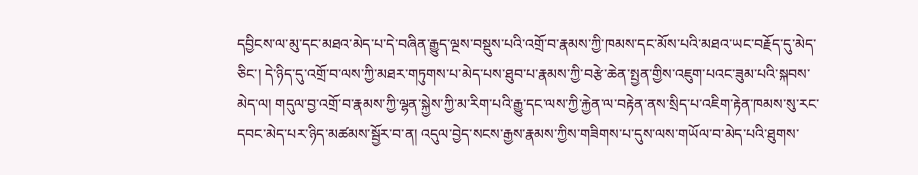དབྱིངས་ལ་མུ་དང་མཐའ་མེད་པ་དེ་བཞིན་རྒྱུད་ལྔས་བསྡུས་པའི་འགྲོ་བ་རྣམས་ཀྱི་ཁམས་དང་མོས་པའི་མཐའ་ཡང་བརྗོད་དུ་མེད་ཅིང་། དེ་ཉིད་དུ་འགྲོ་བ་ལས་ཀྱི་མཐར་གཏུགས་པ་མེད་པས་ཐུབ་པ་རྣམས་ཀྱི་བརྩེ་ཆེན་སྤྱན་གྱིས་འཇུག་པའང་ཟུམ་པའི་སྐབས་མེད་ལ། གདུལ་བྱ་འགྲོ་བ་རྣམས་ཀྱི་ལྷན་སྐྱེས་ཀྱི་མ་རིག་པའི་རྒྱུ་དང་ལས་ཀྱི་རྐྱེན་ལ་བརྟེན་ནས་སྲིད་པ་འཇིག་རྟེན་ཁམས་སུ་རང་དབང་མེད་པར་ཉིད་མཚམས་སྦྱོར་བ་ན། འདུལ་བྱེད་སངས་རྒྱས་རྣམས་ཀྱིས་གཟིགས་པ་དུས་ལས་གཡོལ་བ་མེད་པའི་ཐུགས་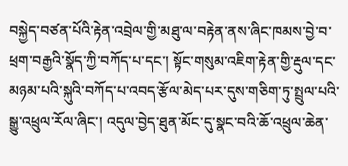བསྐྱེད་བཙན་པོའི་རྟེན་འབྲེལ་གྱི་མཐུ་ལ་བརྟེན་ནས་ཞིང་ཁམས་བྱེ་བ་ཕྲག་བརྒྱའི་སྣོད་ཀྱི་བཀོད་པ་དང་། སྟོང་གསུམ་འཇིག་རྟེན་གྱི་རྡུལ་དང་མཉམ་པའི་སྐུའི་བཀོད་པ་འབད་རྩོལ་མེད་པར་དུས་གཅིག་ཏུ་སྤྲུལ་པའི་སྒྱུ་འཕྲུལ་རོལ་ཞིང་། འདུལ་བྱེད་ཐུན་མོང་དུ་སྣང་བའི་ཆོ་འཕྲུལ་ཆེན་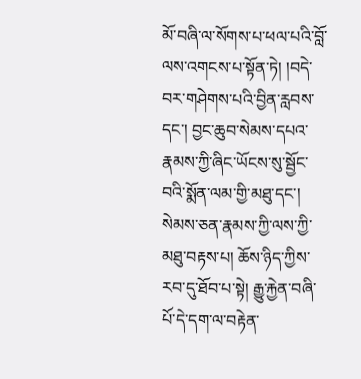མོ་བཞི་ལ་སོགས་པ་ཕལ་པའི་བློ་ལས་འགངས་པ་སྟོན་ཏེ། །བདེ་བར་གཤེགས་པའི་བྱིན་རླབས་དང་། བྱང་ཆུབ་སེམས་དཔའ་རྣམས་ཀྱི་ཞིང་ཡོངས་སུ་སྦྱོང་བའི་སྨོན་ལམ་གྱི་མཐུ་དང་། སེམས་ཅན་རྣམས་ཀྱི་ལས་ཀྱི་མཐུ་བརྟས་པ། ཆོས་ཉིད་ཀྱིས་རབ་དུ་ཐོབ་པ་སྟེ། རྒྱུ་རྐྱེན་བཞི་པོ་དེ་དག་ལ་བརྟེན་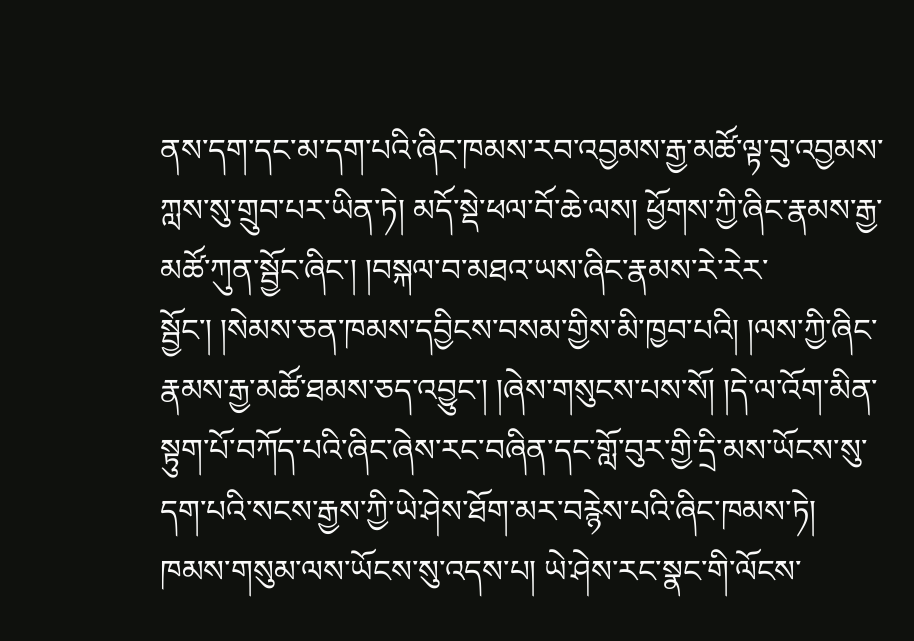ནས་དག་དང་མ་དག་པའི་ཞིང་ཁམས་རབ་འབྱམས་རྒྱ་མཚོ་ལྟ་བུ་འབྱམས་ཀླས་སུ་གྲུབ་པར་ཡིན་ཏེ། མདོ་སྡེ་ཕལ་བོ་ཆེ་ལས། ཕྱོགས་ཀྱི་ཞིང་རྣམས་རྒྱ་མཚོ་ཀུན་སྦྱོང་ཞིང་། །བསྐལ་བ་མཐའ་ཡས་ཞིང་རྣམས་རེ་རེར་སྦྱོང་། །སེམས་ཅན་ཁམས་དབྱིངས་བསམ་གྱིས་མི་ཁྱབ་པའི། །ལས་ཀྱི་ཞིང་རྣམས་རྒྱ་མཚོ་ཐམས་ཅད་འབྱུང་། །ཞེས་གསུངས་པས་སོ། །དེ་ལ་འོག་མིན་སྟུག་པོ་བཀོད་པའི་ཞིང་ཞེས་རང་བཞིན་དང་གློ་བུར་གྱི་དྲི་མས་ཡོངས་སུ་དག་པའི་སངས་རྒྱས་ཀྱི་ཡེ་ཤེས་ཐོག་མར་བརྙེས་པའི་ཞིང་ཁམས་ཏེ། ཁམས་གསུམ་ལས་ཡོངས་སུ་འདས་པ། ཡེ་ཤེས་རང་སྣང་གི་ལོངས་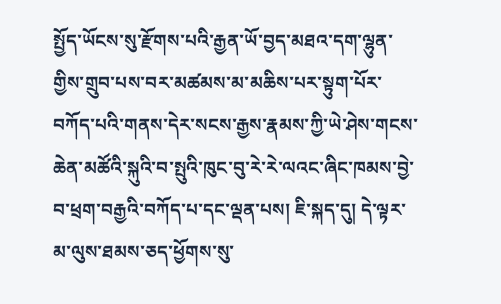སྤྱོད་ཡོངས་སུ་རྫོགས་པའི་རྒྱན་ཡོ་བྱད་མཐའ་དག་ལྷུན་གྱིས་གྲུབ་པས་བར་མཚམས་མ་མཆིས་པར་སྟུག་པོར་བཀོད་པའི་གནས་དེར་སངས་རྒྱས་རྣམས་ཀྱི་ཡེ་ཤེས་གངས་ཆེན་མཚོའི་སྐུའི་བ་སྤུའི་ཁུང་བུ་རེ་རེ་ལའང་ཞིང་ཁམས་བྱེ་བ་ཕྲག་བརྒྱའི་བཀོད་པ་དང་ལྡན་པས། ཇི་སྐད་དུ། དེ་ལྟར་མ་ལུས་ཐམས་ཅད་ཕྱོགས་སུ་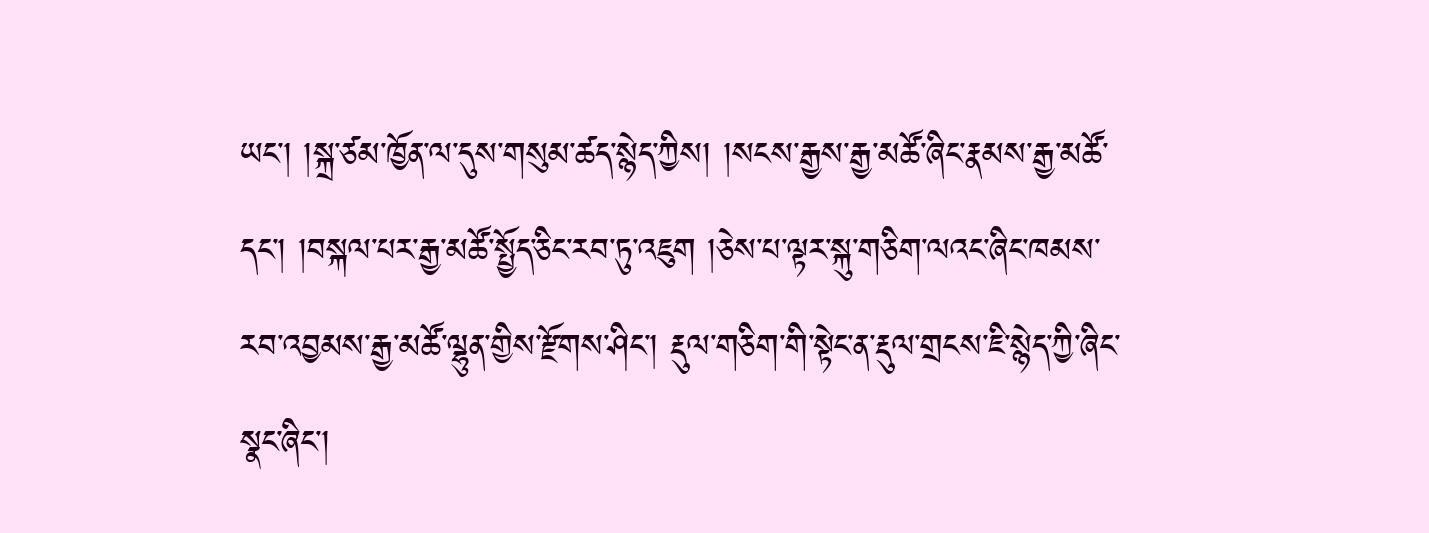ཡང་། །སྐྲ་ཙམ་ཁྱོན་ལ་དུས་གསུམ་ཚད་སྙེད་ཀྱིས། །སངས་རྒྱས་རྒྱ་མཚོ་ཞིང་རྣམས་རྒྱ་མཚོ་དང་། །བསྐལ་པར་རྒྱ་མཚོ་སྤྱོད་ཅིང་རབ་ཏུ་འཇུག །ཅེས་པ་ལྟར་སྐུ་གཅིག་ལའང་ཞིང་ཁམས་རབ་འབྱམས་རྒྱ་མཚོ་ལྷུན་གྱིས་རྫོགས་ཤིང་། རྡུལ་གཅིག་གི་སྟེང་ན་རྡུལ་གྲངས་ཇི་སྙེད་ཀྱི་ཞིང་སྣང་ཞིང་།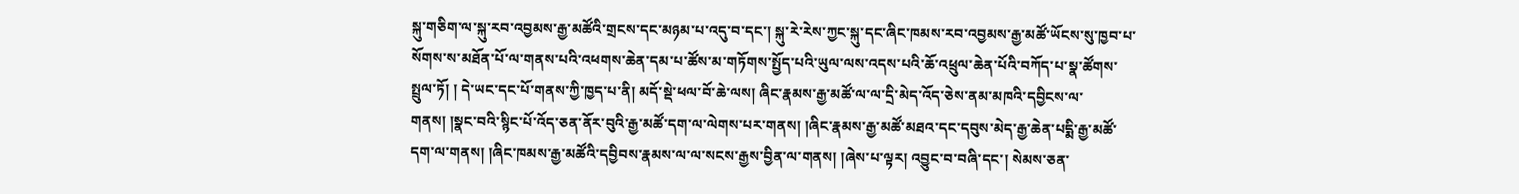སྐུ་གཅིག་ལ་སྐུ་རབ་འབྱམས་རྒྱ་མཚོའི་གྲངས་དང་མཉམ་པ་འདུ་བ་དང་། སྐུ་རེ་རེས་ཀྱང་སྐུ་དང་ཞིང་ཁམས་རབ་འབྱམས་རྒྱ་མཚོ་ཡོངས་སུ་ཁྱབ་པ་སོགས་ས་མཐོན་པོ་ལ་གནས་པའི་འཕགས་ཆེན་དམ་པ་ཚོས་མ་གཏོགས་སྤྱོད་པའི་ཡུལ་ལས་འདས་པའི་ཆོ་འཕྲུལ་ཆེན་པོའི་བཀོད་པ་སྣ་ཚོགས་སྤྲུལ་ཏོ། ། དེ་ཡང་དང་པོ་གནས་ཀྱི་ཁྱད་པ་ནི། མདོ་སྡེ་ཕལ་བོ་ཆེ་ལས། ཞིང་རྣམས་རྒྱ་མཚོ་ལ་ལ་དྲི་མེད་འོད་ཅེས་ནམ་མཁའི་དབྱིངས་ལ་གནས། །སྣང་བའི་སྙིང་པོ་འོད་ཅན་ནོར་བུའི་རྒྱ་མཚོ་དག་ལ་ལེགས་པར་གནས། །ཞིང་རྣམས་རྒྱ་མཚོ་མཐའ་དང་དབུས་མེད་རྒྱ་ཆེན་པདྨི་རྒྱ་མཚོ་དག་ལ་གནས། །ཞིང་ཁམས་རྒྱ་མཚོའི་དབྱིབས་རྣམས་ལ་ལ་སངས་རྒྱས་བྱིན་ལ་གནས། །ཞེས་པ་ལྟར། འབྱུང་བ་བཞི་དང་། སེམས་ཅན་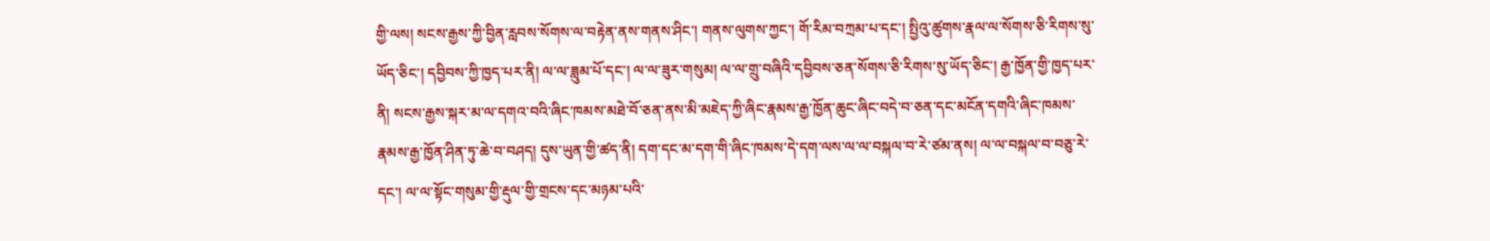གྱི་ལས། སངས་རྒྱས་ཀྱི་བྱིན་རླབས་སོགས་ལ་བརྟེན་ནས་གནས་ཤིང་། གནས་ལུགས་ཀྱང་། གོ་རིམ་བཀྲམ་པ་དང་། སྤྱིའུ་ཚུགས་རྣལ་ལ་སོགས་ཅི་རིགས་སུ་ཡོད་ཅིང་། དབྱིབས་ཀྱི་ཁྱད་པར་ནི། ལ་ལ་ཟླུམ་པོ་དང་། ལ་ལ་ཟུར་གསུམ། ལ་ལ་གྲུ་བཞིའི་དབྱིབས་ཅན་སོགས་ཅི་རིགས་སུ་ཡོད་ཅིང་། རྒྱ་ཁྱོན་གྱི་ཁྱད་པར་ནི། སངས་རྒྱས་སྐར་མ་ལ་དགའ་བའི་ཞིང་ཁམས་མཐེ་བོ་ཅན་ནས་མི་མཇེད་ཀྱི་ཞིང་རྣམས་རྒྱ་ཁྱོན་ཆུང་ཞིང་བདེ་བ་ཅན་དང་མངོན་དགའི་ཞིང་ཁམས་རྣམས་རྒྱ་ཁྱོན་ཤིན་ཏུ་ཆེ་བ་བཤད། དུས་ཡུན་གྱི་ཚད་ནི། དག་དང་མ་དག་གི་ཞིང་ཁམས་དེ་དག་ལས་ལ་ལ་བསྐལ་བ་རེ་ཙམ་ནས། ལ་ལ་བསྐལ་བ་བཅུ་རེ་དང་། ལ་ལ་སྟོང་གསུམ་གྱི་རྡུལ་གྱི་གྲངས་དང་མཉམ་པའི་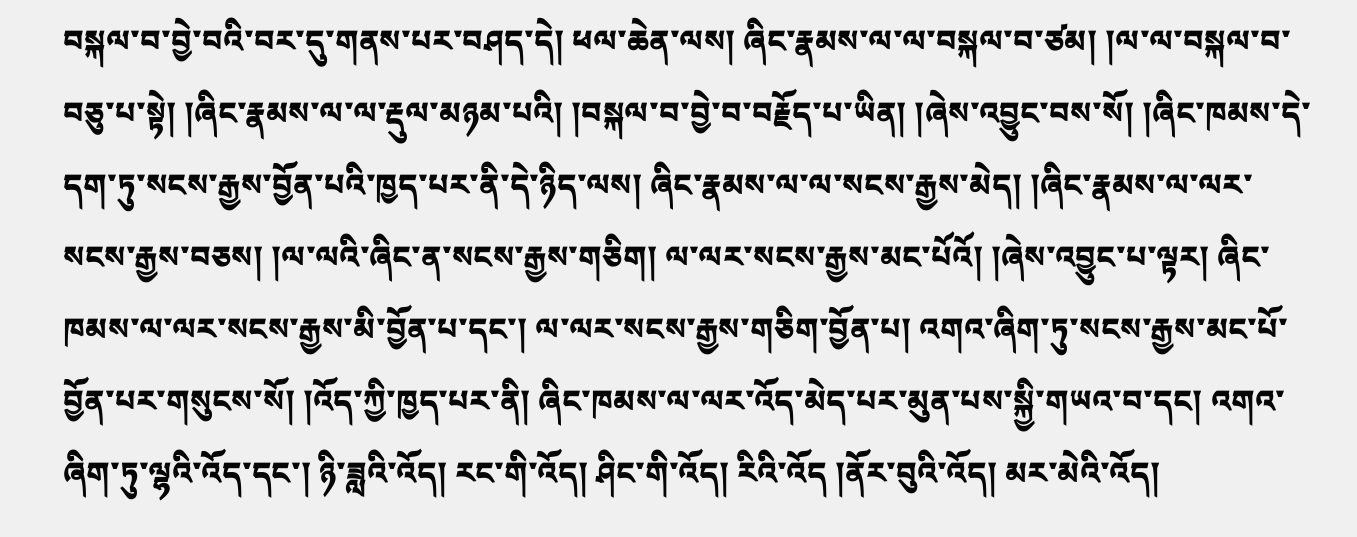བསྐལ་བ་བྱེ་བའི་བར་དུ་གནས་པར་བཤད་དེ། ཕལ་ཆེན་ལས། ཞིང་རྣམས་ལ་ལ་བསྐལ་བ་ཙམ། །ལ་ལ་བསྐལ་བ་བཅུ་པ་སྟེ། །ཞིང་རྣམས་ལ་ལ་རྡུལ་མཉམ་པའི། །བསྐལ་བ་བྱེ་བ་བརྗོད་པ་ཡིན། །ཞེས་འབྱུང་བས་སོ། །ཞིང་ཁམས་དེ་དག་ཏུ་སངས་རྒྱས་བྱོན་པའི་ཁྱད་པར་ནི་དེ་ཉིད་ལས། ཞིང་རྣམས་ལ་ལ་སངས་རྒྱས་མེད། །ཞིང་རྣམས་ལ་ལར་སངས་རྒྱས་བཅས། །ལ་ལའི་ཞིང་ན་སངས་རྒྱས་གཅིག། ལ་ལར་སངས་རྒྱས་མང་པོའོ། །ཞེས་འབྱུང་པ་ལྟར། ཞིང་ཁམས་ལ་ལར་སངས་རྒྱས་མི་བྱོན་པ་དང་། ལ་ལར་སངས་རྒྱས་གཅིག་བྱོན་པ། འགའ་ཞིག་ཏུ་སངས་རྒྱས་མང་པོ་བྱོན་པར་གསུངས་སོ། །འོད་ཀྱི་ཁྱད་པར་ནི། ཞིང་ཁམས་ལ་ལར་འོད་མེད་པར་མུན་པས་སྐྱི་གཡའ་བ་དང། འགའ་ཞིག་ཏུ་ལྷའི་འོད་དང་། ཉི་ཟླའི་འོད། རང་གི་འོད། ཤིང་གི་འོད། རིའི་འོད །ནོར་བུའི་འོད། མར་མེའི་འོད།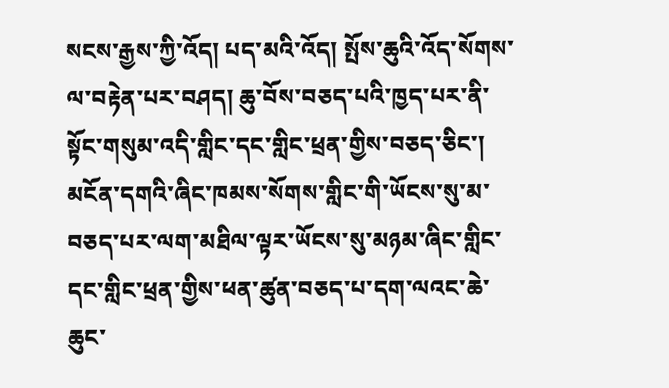སངས་རྒྱས་ཀྱི་འོད། པད་མའི་འོད། སྤོས་ཆུའི་འོད་སོགས་ལ་བརྟེན་པར་བཤད། ཆུ་བོས་བཅད་པའི་ཁྱད་པར་ནི་སྟོང་གསུམ་འདི་གླིང་དང་གླིང་ཕྲན་གྱིས་བཅད་ཅིང་། མངོན་དགའི་ཞིང་ཁམས་སོགས་གླིང་གི་ཡོངས་སུ་མ་བཅད་པར་ལག་མཐིལ་ལྟར་ཡོངས་སུ་མཉམ་ཞིང་གླིང་དང་གླིང་ཕྲན་གྱིས་ཕན་ཚུན་བཅད་པ་དག་ལའང་ཆེ་ཆུང་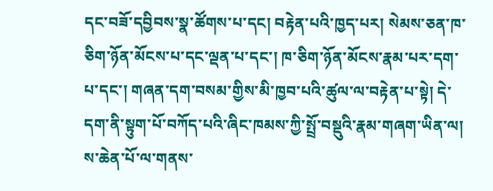དང་བཟོ་དབྱིབས་སྣ་ཚོགས་པ་དང། བརྟེན་པའི་ཁྱད་པར། སེམས་ཅན་ཁ་ཅིག་ཉོན་མོངས་པ་དང་ལྡན་པ་དང་། ཁ་ཅིག་ཉོན་མོངས་རྣམ་པར་དག་པ་དང་། གཞན་དག་བསམ་གྱིས་མི་ཁྱབ་པའི་ཚུལ་ལ་བརྟེན་པ་སྟེ། དེ་དག་ནི་སྟུག་པོ་བཀོད་པའི་ཞིང་ཁམས་ཀྱི་སྤྲོ་བསྡུའི་རྣམ་གཞག་ཡིན་ལ། ས་ཆེན་པོ་ལ་གནས་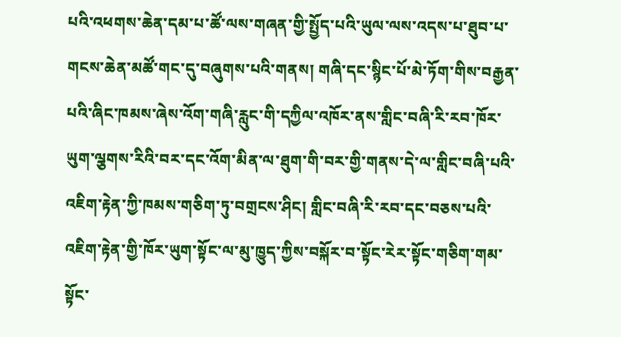པའི་འཕགས་ཆེན་དམ་པ་ཚོ་ལས་གཞན་གྱི་སྤྱོད་པའི་ཡུལ་ལས་འདས་པ་ཐུབ་པ་གངས་ཆེན་མཚོ་གང་དུ་བཞུགས་པའི་གནས། གཞི་དང་སྙིང་པོ་མེ་ཏོག་གིས་བརྒྱན་པའི་ཞིང་ཁམས་ཞེས་འོག་གཞི་རླུང་གི་དཀྱིལ་འཁོར་ནས་གླིང་བཞི་རི་རབ་ཁོར་ཡུག་ལྕགས་རིའི་བར་དང་འོག་མིན་ལ་ཐུག་གི་བར་གྱི་གནས་དེ་ལ་གླིང་བཞི་པའི་འཇིག་རྟེན་ཀྱི་ཁམས་གཅིག་ཏུ་བགྲངས་ཤིང། གླིང་བཞི་རི་རབ་དང་བཅས་པའི་འཇིག་རྟེན་གྱི་ཁོར་ཡུག་སྟོང་ལ་མུ་ཁྱུད་ཀྱིས་བསྐོར་བ་སྟོང་རེར་སྟོང་གཅིག་གམ་སྟོང་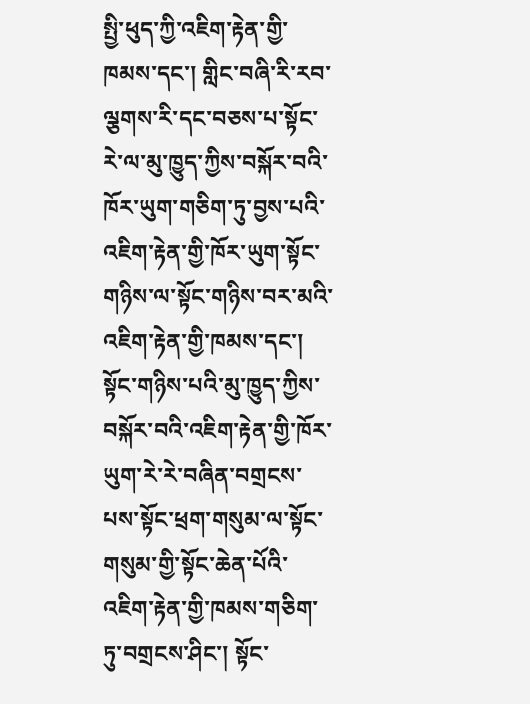སྤྱི་ཕུད་ཀྱི་འཇིག་རྟེན་གྱི་ཁམས་དང་། གླིང་བཞི་རི་རབ་ལྕགས་རི་དང་བཅས་པ་སྟོང་རེ་ལ་མུ་ཁྱུད་ཀྱིས་བསྐོར་བའི་ཁོར་ཡུག་གཅིག་ཏུ་བྱས་པའི་འཇིག་རྟེན་གྱི་ཁོར་ཡུག་སྟོང་གཉིས་ལ་སྟོང་གཉིས་བར་མའི་འཇིག་རྟེན་གྱི་ཁམས་དང་། སྟོང་གཉིས་པའི་མུ་ཁྱུད་ཀྱིས་བསྐོར་བའི་འཇིག་རྟེན་གྱི་ཁོར་ཡུག་རེ་རེ་བཞིན་བགྲངས་པས་སྟོང་ཕྲག་གསུམ་ལ་སྟོང་གསུམ་གྱི་སྟོང་ཆེན་པོའི་འཇིག་རྟེན་གྱི་ཁམས་གཅིག་ཏུ་བགྲངས་ཤིང་། སྟོང་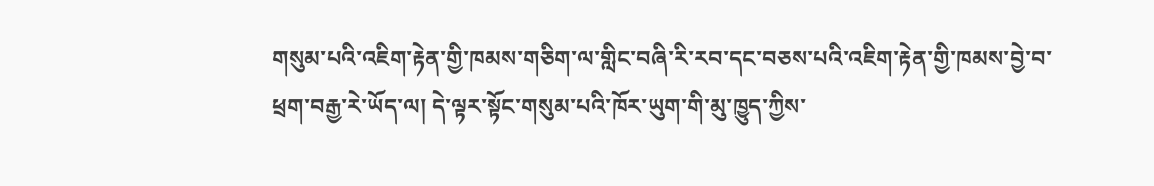གསུམ་པའི་འཇིག་རྟེན་གྱི་ཁམས་གཅིག་ལ་གླིང་བཞི་རི་རབ་དང་བཅས་པའི་འཇིག་རྟེན་གྱི་ཁམས་བྱེ་བ་ཕྲག་བརྒྱ་རེ་ཡོད་ལ། དེ་ལྟར་སྟོང་གསུམ་པའི་ཁོར་ཡུག་གི་མུ་ཁྱུད་ཀྱིས་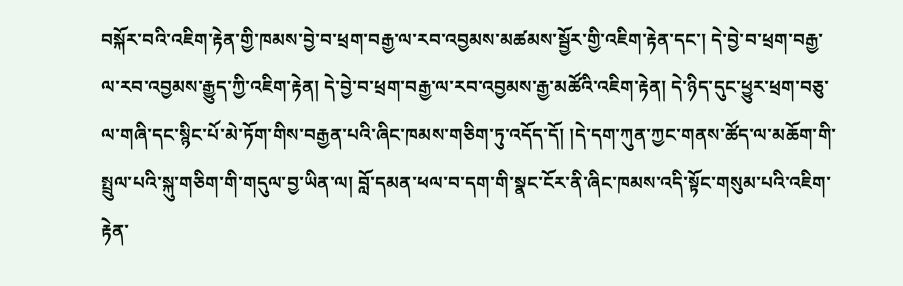བསྐོར་བའི་འཇིག་རྟེན་གྱི་ཁམས་བྱེ་བ་ཕྲག་བརྒྱ་ལ་རབ་འབྱམས་མཚམས་སྦྱོར་གྱི་འཇིག་རྟེན་དང་། དེ་བྱེ་བ་ཕྲག་བརྒྱ་ལ་རབ་འབྱམས་རྒྱུད་ཀྱི་འཇིག་རྟེན། དེ་བྱེ་བ་ཕྲག་བརྒྱ་ལ་རབ་འབྱམས་རྒྱ་མཚོའི་འཇིག་རྟེན། དེ་ཉིད་དུང་ཕྱུར་ཕྲག་བཅུ་ལ་གཞི་དང་སྙིང་པོ་མེ་ཏོག་གིས་བརྒྱན་པའི་ཞིང་ཁམས་གཅིག་ཏུ་འདོད་དོ། །དེ་དག་ཀུན་ཀྱང་གནས་ཚོད་ལ་མཆོག་གི་སྤྲུལ་པའི་སྐུ་གཅིག་གི་གདུལ་བྱ་ཡིན་ལ། བློ་དམན་ཕལ་བ་དག་གི་སྣང་ངོར་ནི་ཞིང་ཁམས་འདི་སྟོང་གསུམ་པའི་འཇིག་རྟེན་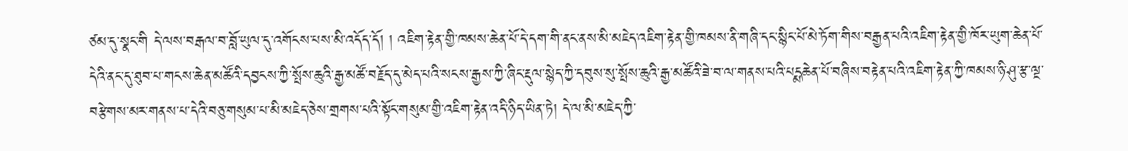ཙམ་དུ་སྣང་གི དེ་ལས་བརྒལ་བ་བློ་ཡུལ་དུ་འགོངས་པས་མི་འདོད་དོ། ། འཇིག་རྟེན་གྱི་ཁམས་ཆེན་པོ་དེ་དག་གི་ནང་ནས་མི་མཇེད་འཇིག་རྟེན་གྱི་ཁམས་ནི་གཞི་དང་སྙིང་པོ་མེ་ཏོག་གིས་བརྒྱན་པའི་འཇིག་རྟེན་གྱི་ཁོར་ཡུག་ཆེན་པོ་དེའི་ནང་དུ་ཐུབ་པ་གངས་ཆེན་མཚོའི་དབྱངས་ཀྱི་སྤོས་ཆུའི་རྒྱ་མཚོ་བརྗོད་དུ་མེད་པའི་སངས་རྒྱས་ཀྱི་ཞིང་རྡུལ་སྙེད་ཀྱི་དབུས་སུ་སྤོས་ཆུའི་རྒྱ་མཚོའི་ཟེ་བ་ལ་གནས་པའི་པདྨཆེན་པོ་བཞིས་བརྟེན་པའི་འཇིག་རྟེན་ཀྱི་ཁམས་ཉི་ཤུ་རྩ་ལྔ་བརྩེགས་མར་གནས་པ་དེའི་བཅུ་གསུམ་པ་མི་མཇེད་ཅེས་གྲགས་པའི་སྟོང་གསུམ་གྱི་འཇིག་རྟེན་འདི་ཉིད་ཡིན་ཏེ། དེ་ལ་མི་མཇེད་ཀྱི་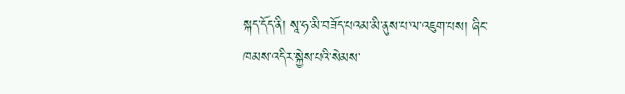སྐད་དོད་ནི། སཱ་ཧ་མི་བཟོད་པའམ་མི་ནུས་པ་ལ་འཇུག་པས། ཞིང་ཁམས་འདིར་སྐྱེས་པའི་སེམས་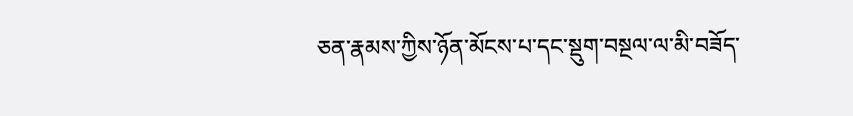ཅན་རྣམས་ཀྱིས་ཉོན་མོངས་པ་དང་སྡུག་བསྔལ་ལ་མི་བཟོད་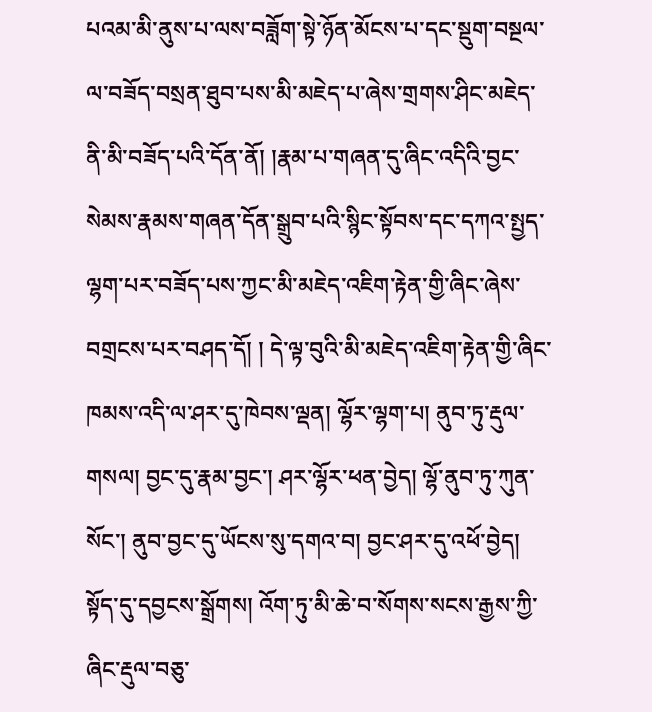པའམ་མི་ནུས་པ་ལས་བཟློག་སྟེ་ཉོན་མོངས་པ་དང་སྡུག་བསྔལ་ལ་བཟོད་བསྲན་ཐུབ་པས་མི་མཇེད་པ་ཞེས་གྲགས་ཤིང་མཇེད་ནི་མི་བཟོད་པའི་དོན་ནོ། །རྣམ་པ་གཞན་དུ་ཞིང་འདིའི་བྱང་སེམས་རྣམས་གཞན་དོན་སྒྲུབ་པའི་སྙིང་སྟོབས་དང་དཀའ་སྤྱད་ལྷག་པར་བཟོད་པས་ཀྱང་མི་མཇེད་འཇིག་རྟེན་གྱི་ཞིང་ཞེས་བགྲངས་པར་བཤད་དོ། ། དེ་ལྟ་བུའི་མི་མཇེད་འཇིག་རྟེན་གྱི་ཞིང་ཁམས་འདི་ལ་ཤར་དུ་ཁེབས་ལྡན། ལྷོར་ལྷག་པ། ནུབ་ཏུ་རྡུལ་གསལ། བྱང་དུ་རྣམ་བྱང་། ཤར་ལྷོར་ཕན་བྱེད། ལྷོ་ནུབ་ཏུ་ཀུན་སོང་། ནུབ་བྱང་དུ་ཡོངས་སུ་དགའ་བ། བྱང་ཤར་དུ་འཕོ་བྱེད། སྟོད་དུ་དབྱངས་སྒྲོགས། འོག་ཏུ་མི་ཆེ་བ་སོགས་སངས་རྒྱས་ཀྱི་ཞིང་རྡུལ་བཅུ་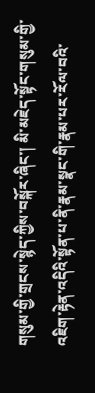གསུམ་གྱི་གྲངས་སྙེད་ཀྱིས་བསྐོར་ཞིང་། མི་མཇེད་སྟོང་གསུམ་གྱི་འཇིག་རྟེན་འདིའི་སྟོན་པ་ནི་རྣམ་སྣང་གི་རྣམ་པར་རོལ་བའི་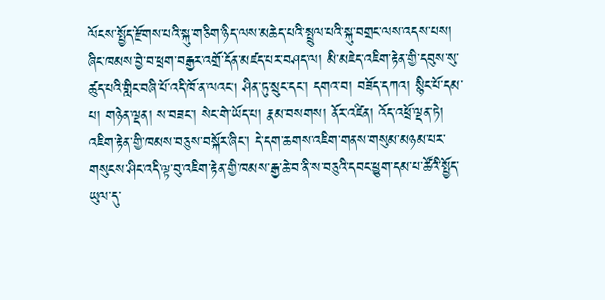ལོངས་སྤྱོད་རྫོགས་པའི་སྐུ་གཅིག་ཉིད་ལས་མཆེད་པའི་སྤྲུལ་པའི་སྐུ་བགྲང་ལས་འདས་པས། ཞིང་ཁམས་བྱེ་བ་ཕྲག་བརྒྱར་འགྲོ་དོན་མཛད་པར་བཤད་ལ། མི་མཇེད་འཇིག་རྟེན་གྱི་དབུས་སུ་ཚུད་པའི་གླིང་བཞི་པོ་འདི་ཁོ་ན་ལའང། ཤིན་ཏུ་སྲུང་དང་། དགའ་བ། བཟོད་དཀའ། སྙིང་པོ་དམ་པ། གཉེན་ལྡན། ས་བཟང་། སེང་གེ་ཡོད་པ། རྣམ་བསགས། ནོར་འཛིན། འོད་འཕྲོ་ལྡན་ཏེ། འཇིག་རྟེན་གྱི་ཁམས་བཅུས་བསྐོར་ཞིང་། དེ་དག་ཆགས་འཇིག་གནས་གསུམ་མཉམ་པར་གསུངས་ཤིང་འདི་ལྟ་བུ་འཇིག་རྟེན་གྱི་ཁམས་རྒྱ་ཆེ་བ་ནི་ས་བཅུའི་དབང་ཕྱུག་དམ་པ་ཚོའི་སྤྱོད་ཡུལ་དུ་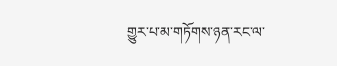གྱུར་པ་མ་གཏོགས་ཉན་རང་ལ་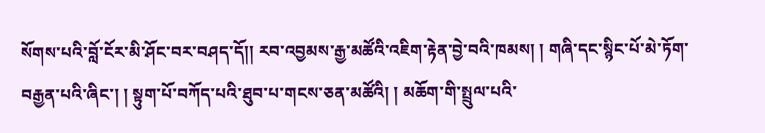སོགས་པའི་བློ་ངོར་མི་ཤོང་བར་བཤད་དོ།། རབ་འབྱམས་རྒྱ་མཚོའི་འཇིག་རྟེན་བྱེ་བའི་ཁམས། ། གཞི་དང་སྙིང་པོ་མེ་ཏོག་བརྒྱན་པའི་ཞིང་། ། སྟུག་པོ་བཀོད་པའི་ཐུབ་པ་གངས་ཅན་མཚོའི། ། མཆོག་གི་སྤྲུལ་པའི་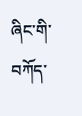ཞིང་གི་བཀོད་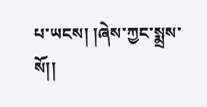པ་ཡངས། །ཞེས་ཀྱང་སྨྲས་སོ།།